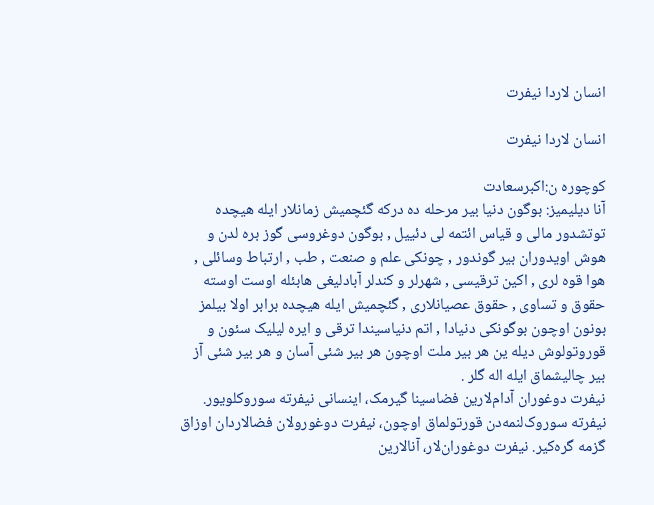انسان لاردا نیفرت

انسان لاردا نیفرت

کوچوره ن:اکبرسعادت
آنا دیلیمیز: بوگون دنیا بیر مرحله ده درکه گئچمیش زمانلار ایله هیچده توتشدور مالی و قیاس ائتمه لی دئییل , بوگون دوغروسی گوز بره لدن و هوش اویدوران بیر گوندور , چونکی علم و صنعت , طب , ارتباط وسائلی , هوا قوه لری , اکین ترقیسی , شهرلر و کندلر آبادلیغی هابئله اوست اوسته حقوق و تساوی , حقوق عصیانلاری , گئچمیش ایله هیچده برابر اولا بیلمز بونون اوچون بوگونکی دنیادا , اتم دنیاسیندا ترقی و ایره لیلیک سئون و قوروتولوش دیله ین هر بیر ملت اوچون هر بیر شئی آسان و هر بیر شئی آز بیر چالیشماق ایله اله گلر .
نیفرت دوغوران آدام‌لارین فضاسینا گیرمک، اینسانی نیفرته سوروکلویور.
نیفرته سوروک‌لنمه‌دن قورتولماق اوچون، نیفرت دوغورولان فضالاردان اوزاق گزمه گره‌کیر. نیفرت دوغوران‌لار، آنالارین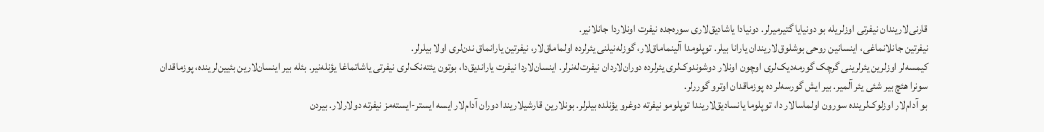قارنی‌لاریندان نیفرتی اوزلریله بو دونیایا گتیرمیرلر. دونیادا یاشادیق‌لاری سوره‌جده نیفرت اونلاردا جانلانیر.
نیفرتین جانلانماغی، اینسانین روحی بوشلوق‌لاریندان یارانا بیلر. توپلومدا آلینماماق‌لار، گوزله‌نیلنی یئرلرده اولماماق‌لار، نیفرتین یارانماق ندن‌لری اولا بیلرلر.
کیمسه‌لر اوزلرین یئرلرینی گرچک گورمه‌دیک‌لری اوچون اونلار دوشوندوک‌لری یئرلرده دوران‌لاردان نیفرت‌له‌نرلر. اینسان‌لاردا نیفرت یاراندیق‌دا، بوتون یئته‌نک‌لری نیفرتی یاشاتماغا یؤنله‌نیر. بئله بیر اینسان‌لارین بئیین‌لرینده، پوزماقدان سونرا هئچ بیر شئی یئر آلمیر. بیر ایش گورسه‌لر ده پوزماقدان اوترو گوررلر.
بو آدام‌لار اوزلوک‌لرینده سورون اولماسالار دا، توپلوما یانسادیق‌لاریندا توپلومو نیفرته دوغرو یؤنلده بیلرلر. بونلارین قارشیلاریندا دوران آدام‌لار ایسه ایستر-ایسته‌مز نیفرته دولارلار. بیردن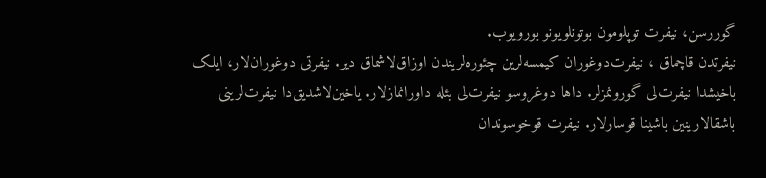گوررسن، نیفرت توپلومون بوتونلویونو بورویوب.
نیفرتدن قاچماق ، نیفرت‌دوغوران کیمسه‌لرین چئوره‌لریندن اوزاق‌لاشماق دیر. نیفرتی دوغوران‌لار، ایلک باخیشدا نیفرت‌لی گورونمزلر. داها دوغروسو نیفرت‌لی بئله داورانمازلار. یاخین‌لاشدیق‌دا نیفرت‌لرینی باشقالارینین باشینا قوسارلار. نیفرت قوخوسوندان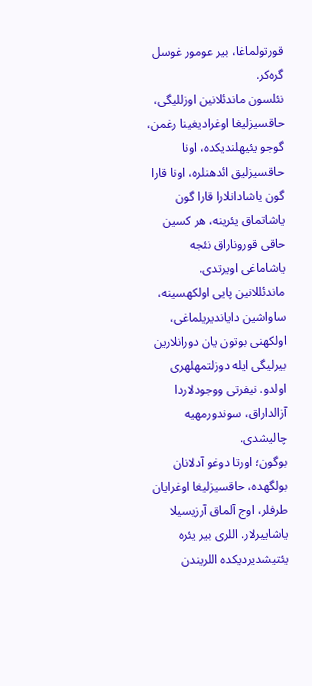قورتولماغا، بیر عومور غوسل گره‌کر.
نئلسون ماندئلانین اوزللیگی، حاقسیزلیغا اوغرادیغینا رغمن، گوجو یئیهلندیکده، اونا حاقسیزلیق ائدهنلره، اونا قارا گون یاشادانلارا قارا گون یاشاتماق یئرینه، هر کسین حاقی قوروناراق نئجه یاشاماغی اویرتدی.
ماندئللانین پایی اولکهسینه، ساواشین دایاندیریلماغی، اولکهنی بوتون یان دورانلارین بیرلیگی ایله دوزلتمهلهری اولدو. نیفرتی ووجودلاردا آزالداراق، سوندورمهیه چالیشدی.
بوگون؛ اورتا دوغو آدلانان بولگهده، حاقسیزلیغا اوغرایان طرفلر، اوج آلماق آرزیسیلا یاشاییرلار. اللری بیر یئره یئتیشدیردیکده اللریندن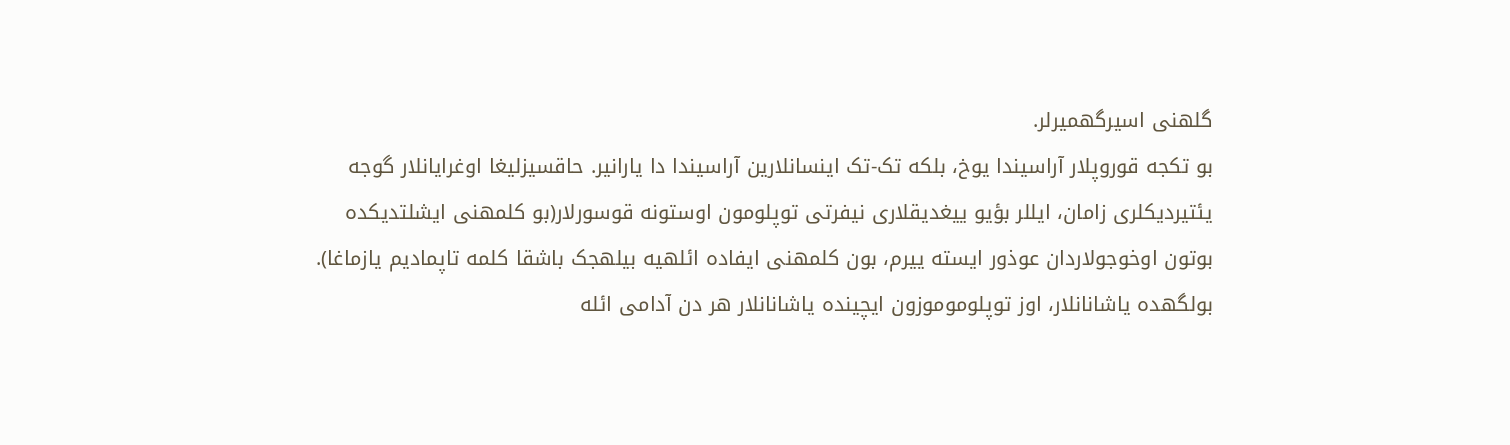گلهنی اسیرگهمیرلر.
بو تکجه قوروپلار آراسیندا یوخ، بلکه تک-تک اینسانلارین آراسیندا دا یارانیر. حاقسیزلیغا اوغرایانلار گوجه یئتیردیکلری زامان، ایللر بؤیو ییغدیقلاری نیفرتی توپلومون اوستونه قوسورلار(بو کلمهنی ایشلتدیکده بوتون اوخوجولاردان عوذور ایسته ییرم، بون کلمهنی ایفاده ائلهیه بیلهجک باشقا کلمه تاپمادیم یازماغا).
بولگهده یاشانانلار، اوز توپلوموموزون ایچینده یاشانانلار هر دن آدامی ائله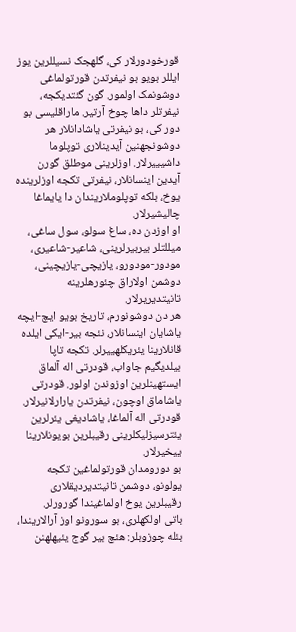قورخودورلار کی، گلهجک نسیللرین یوز ایللر بویو بو نیفرتدن قورتولماغی دوشونمک اولمور. گون گئتدیکجه، نیفرتلر داها چوخ آرتیر. ماراقلیسی بو دور کی، بو نیفرتی یاشادانلار هر دوشونجهنین آیدینلاری توپلوما داشیییرلار. اوزلرینی موطلق گورن آیدین اینسانلار، نیفرتی تکجه اوزلرینده یوخ، بلکه توپلوملاریندان دا یایماغا چالیشیرلار.
او اوزدن ده، ساغ سولو، سول ساغی، میللتلر بیربیرلرینی، شاعیر-شاعیری، مودور-مودورو، یازیچی-یازیچینی، دوشمن اولاراق چئورهلرینه تانیتدیریرلار.
هر دن دوشونورم، تاریخ بویو ایچ-ایچه یاشایان اینسانلار، نئجه بیر-ایکی ایلده قانلارینا یئریکلهییرلر. تکجه تاپا بیلدیگیم جاواب، قودرتی اله آلماق ایستهینلرین اوزوندن اولور. قودرتی یاشاماق اوچون، نیفرتدن یارارلانیرلار. قودرتی اله آلماغا، یاشادیغی یئرلرین یئترسیزلیکلرینی رقیبلرین بویونلارینا ییخیرلار.
بو دورومدان قورتولماغین تکجه یولونو، دوشمن تانیتدیردیقلاری رقیبلرین یوخ اولماغیندا گورورلر.
باتی اولکهلری، بو سورونو اوز آرالاریندا، بئله چوزوبلر: هئچ بیر گوج یئیهلهنن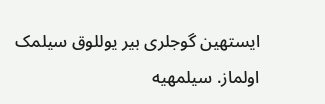ایستهین گوجلری بیر یوللوق سیلمک اولماز. سیلمهیه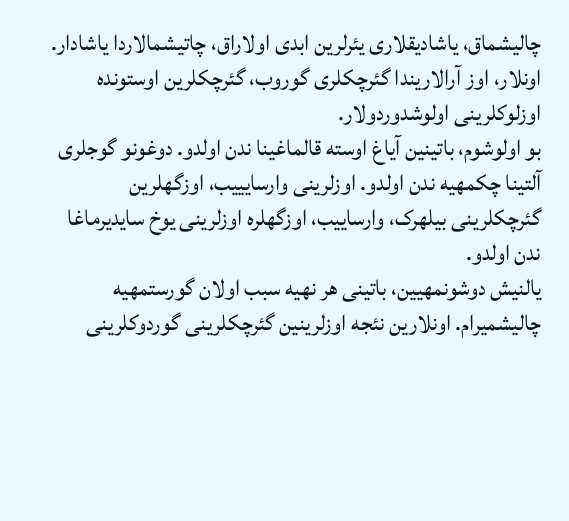چالیشماق، یاشادیقلاری یئرلرین ابدی اولاراق، چاتیشمالاردا یاشادار.
اونلار، اوز آرالاریندا گئرچکلری گوروب، گئرچکلرین اوستونده اوزلوکلرینی اولوشدوردولار.
بو اولوشوم، باتینین آیاغ اوسته قالماغینا ندن اولدو. دوغونو گوجلری آلتینا چکمهیه ندن اولدو. اوزلرینی وارسایییب، اوزگهلرین گئرچکلرینی بیلهرک، وارساییب، اوزگهلره اوزلرینی یوخ سایدیرماغا ندن اولدو.
یالنیش دوشونمهیین، باتینی هر نهیه سبب اولان گورستمهیه چالیشمیرام. اونلارین نئجه اوزلرینین گئرچکلرینی گوردوکلرینی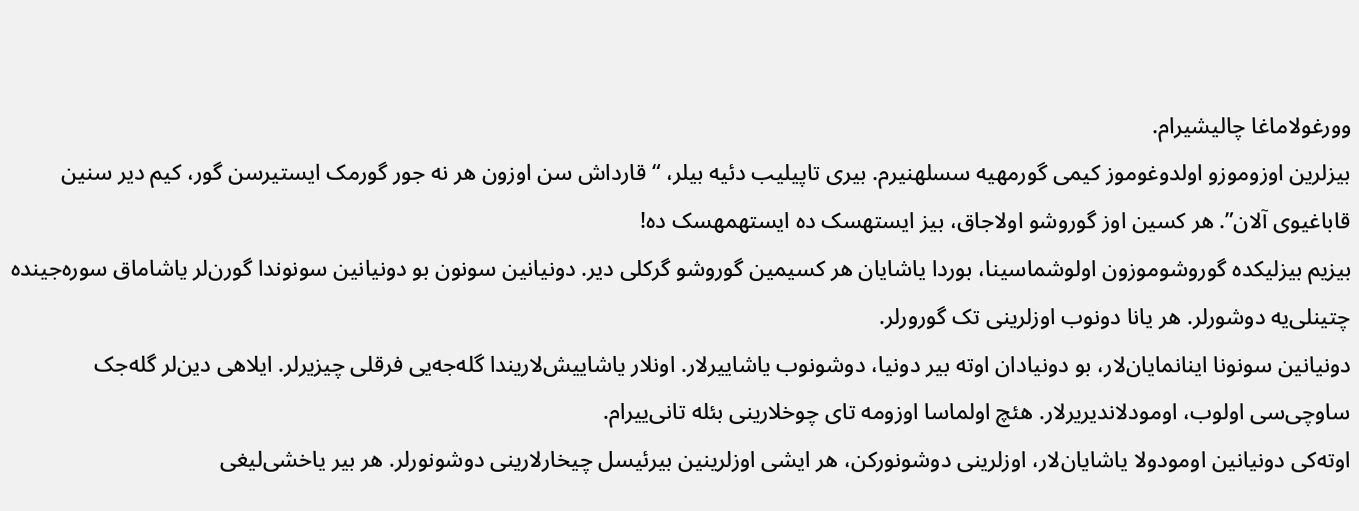وورغولاماغا چالیشیرام.
بیزلرین اوزوموزو اولدوغوموز کیمی گورمهیه سسلهنیرم. بیری تاپیلیب دئیه بیلر، “قارداش سن اوزون هر نه جور گورمک ایستیرسن گور، کیم دیر سنین قاباغیوی آلان”. هر کسین اوز گوروشو اولاجاق، بیز ایستهسک ده ایستهمهسک ده!
بیزیم بیزلیکده گوروشوموزون اولوشماسینا، بوردا یاشایان هر کسیمین گوروشو گرکلی دیر. دونیانین سونون بو دونیانین سونوندا گورن‌لر یاشاماق سوره‌جینده چتینلی‌یه دوشورلر. هر یانا دونوب اوزلرینی تک گورورلر.
دونیانین سونونا اینانمایان‌لار، بو دونیادان اوته بیر دونیا، دوشونوب یاشاییرلار. اونلار یاشاییش‌لاریندا گله‌جه‌یی فرقلی چیزیرلر. ایلاهی دین‌لر گله‌جک ساوچی‌سی اولوب، اومودلاندیریرلار. هئچ اولماسا اوزومه تای چوخلارینی بئله تانی‌ییرام.
اوته‌کی دونیانین اومودولا یاشایان‌لار، اوزلرینی دوشونورکن، هر ایشی اوزلرینین بیرئیسل چیخارلارینی دوشونورلر. هر بیر یاخشی‌لیغی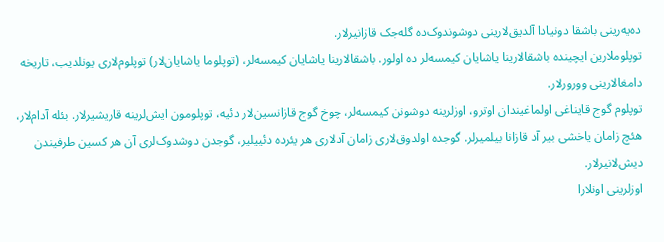ده‌یه‌رینی باشقا دونیادا آلدیق‌لارینی دوشوندوک‌ده گله‌جک‌ قازانیرلار.
توپلوملارین ایچینده باشقالارینا یاشایان کیمسه‌لر ده اولور. باشقالارینا یاشایان کیمسه‌لر، (توپلوما یاشایان‌لار) توپلوم‌لاری یونلدیب، تاریخه دامغالارینی وورورلار.
توپلوم گوج قایناغی اولماغیندان اوترو، اوزلرینه دوشونن کیمسه‌لر، چوخ گوج قازانسین‌لار دئیه، توپلومون ایش‌لرینه قاریشیرلار. بئله آدام‌لار، هئچ زامان یاخشی بیر آد قازانا بیلمیرلر. گوجده اولدوق‌لاری زامان آدلاری هر یئرده دئییلیر، گوجدن دوشدوک‌لری آن هر کسین طرفیندن دیش‌لانیرلار.
اوزلرینی اونلارا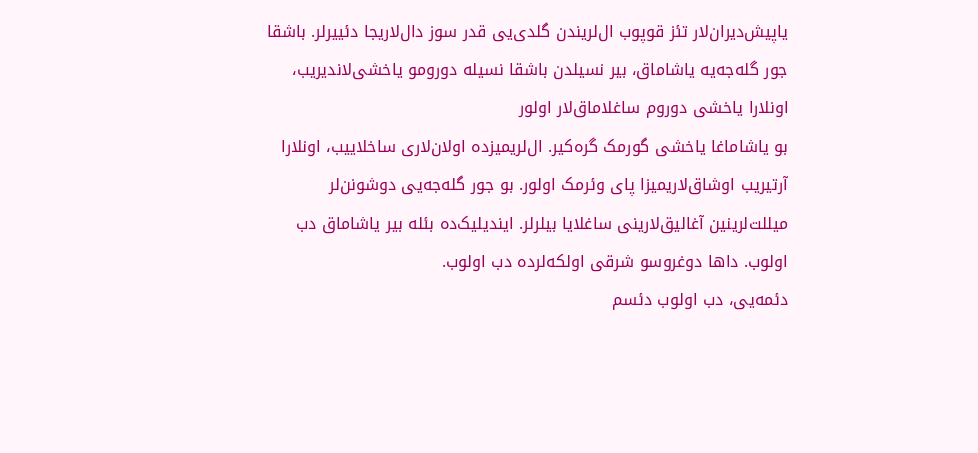یاپیش‌دیران‌لار تئز قوپوب ال‌لریندن گلدی‌یی قدر سوز دال‌لاریجا دئییرلر. باشقا جور گله‌جه‌یه یاشاماق، بیر نسیلدن باشقا نسیله دورومو یاخشی‌لاندیریب، اونلارا یاخشی دوروم ساغلاماق‌لار اولور
بو یاشاماغا یاخشی گورمک گره‌کیر. ال‌لریمیزده اولان‌لاری ساخلاییب، اونلارا آرتیریب اوشاق‌لاریمیزا پای وئرمک اولور. بو جور گله‌جه‌یی دوشونن‌لر میللت‌لرینین آغالیق‌لارینی ساغلایا بیلرلر. ایندیلیک‌ده بئله بیر یاشاماق دب اولوب. داها دوغروسو شرقی اولکه‌لرده دب اولوب.
دئمه‌یی، دب اولوب دئسم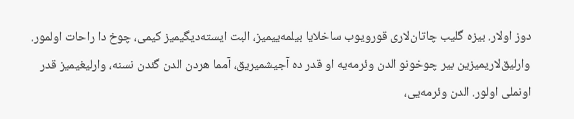دوز اولار. بیزه گلیب چاتان‌لاری قورویوب ساخلایا بیلمه‌ییمیز، البت ایسته‌دیگیمیز کیمی، چوخ دا راحات اولمور. وارلیق‌لاریمیزین بیر چوخونو الدن وئرمه‌یه او قدر ده آجیشمیریق، آمما هردن الدن گئدن نسنه، وارلیغیمیز قدر اونملی اولور. الدن وئرمه‌یی،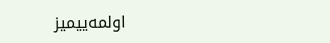اولمه‌ییمیز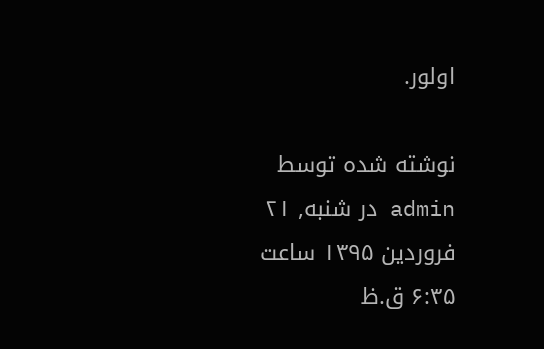اولور.

نوشته شده توسط admin در شنبه, ۲۱ فروردین ۱۳۹۵ ساعت ۶:۳۵ ق.ظ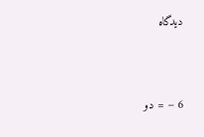دیدگاه


6 − = دو